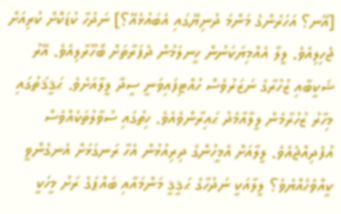[އޭނ؟ އަހަރެންގެ މަންމަ ދުނިޔޭގައި އެބައުޅެއޭ؟] ނަދުހާ ކުޑަކޮށް ކުރިއަށް ޖެހިލިއެވެ. ލީލާ އެއްމިޔަކަނުން ހީނލަމުން ދެފަރާތަށް ބޯހޫރާލިއެވެ. އޭރު ޝަކީބާއި ޒުހުރާގެ ނަޒަރުވެސް ހުއްޓިފައިވަނީ ސީދާ ލީލާއަށެވެ. ޙަޤީޤަތުގައި މިހާރު ޒުހުރާމެން ލީލާއާމެދު ޙައިރާންވެއެވެ. ހިތުގައި ސުވާލުތަކެއްވެސް އުފެދިއްޖެއެވެ. ލީލާއަށް އެމީހުންގެ ދިރިއުޅުން އެހާ ރަނގަޅަށް އެނގެންވީ ކީއްވެހެއްޔެވެ؟ ލީލާއަކީ ނަދުހާގެ ޙަޤީޤީ މަންމައާއި ބައްޕަގެ ރަށު މީހަކީ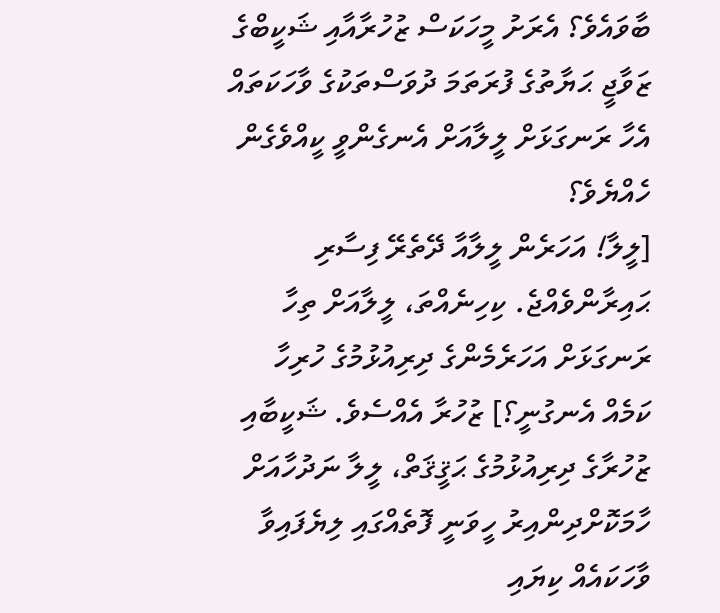ބާވައެވެ؟ އެރަށު މީހަކަސް ޒުހުރާއާއި ޝަކީބްގެ ޒަވާޖީ ޙަޔާތުގެ ފުރަތަމަ ދުވަސްތަކުގެ ވާހަކަތައް އެހާ ރަނގަޅަށް ލީލާއަށް އެނގެންވީ ކީއްވެގެން ހެއްޔެވެ؟
[ލީލާ! އަހަރެން ލީލާއާ ދޭތެރޭ ފިސާރި ޙައިރާންވެއްޖެ. ކިހިނެއްތަ، ލީލާއަށް ތިހާ ރަނގަޅަށް އަހަރެމެންގެ ދިރިއުޅުމުގެ ހުރިހާ ކަމެއް އެނގުނީ؟] ޒުހުރާ އެއްސެވެ. ޝަކީބާއި ޒުހުރާގެ ދިރިއުޅުމުގެ ޙަޤީޤަތް، ލީލާ ނަދުހާއަށް ހާމަކޮށްދިންއިރު ހީވަނީ ފޮތެއްގައި ލިޔެފައިވާ ވާހަކައެއް ކިޔައި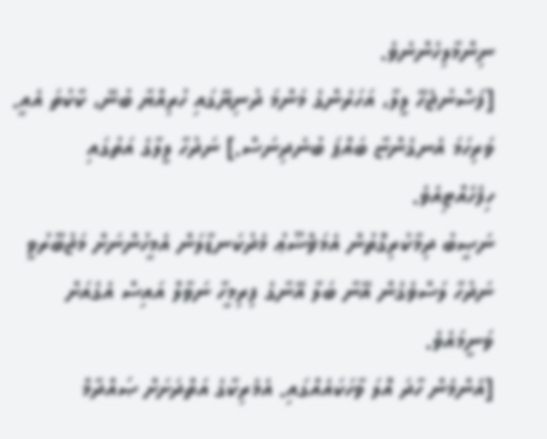ނިންމާލިހެންނެވެ.
[ފަސްނުޖެހޭ ލީލާ، އަހަރެންގެ މަންމަ ދުނިޔޭގައި ހުރިއްޔާ ބުނޭ، ކާކުތަ އެއީ. ވަރިހަމަ އެނގެންޏާ ބައްޕަ ބުނެދިނަސް.] ނަދުހާ ލީލާގެ އަތުގައި ހިފެހެއްޓިއެވެ.
ނަޞީބު ދިމާކުރިގޮތުން އެމަޥްޟޫޢު މެދުކަނޑާލަން އެމީހުންނަށް މަޖުބޫރުވީ ނަދުހާ ލަސްވެގެން އޭނާ ބަލާ އޭނާގެ ފިރިމީހާ ނަވާލް އައިސް އެގެއަށް ވަނީމައެވެ.
[އެންމެން ހާދަ އޮލަ ވާހަކައެއްގައި. އެމެރިކާގެ އަތްދަށަށް ޞައްދާމް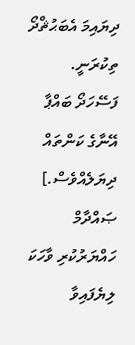ދިޔައިމަ އެބަޙުޘްދޯ ތިކުރަނީ. ފަސޭހަދޯ ބައްޕާ އޭނާގެ ކަންތައް ދިޔަލެއްވެސް.] ޞައްދާމް ހައްޔަރުކުރި ވާހަކަ ލިޔެފައިވާ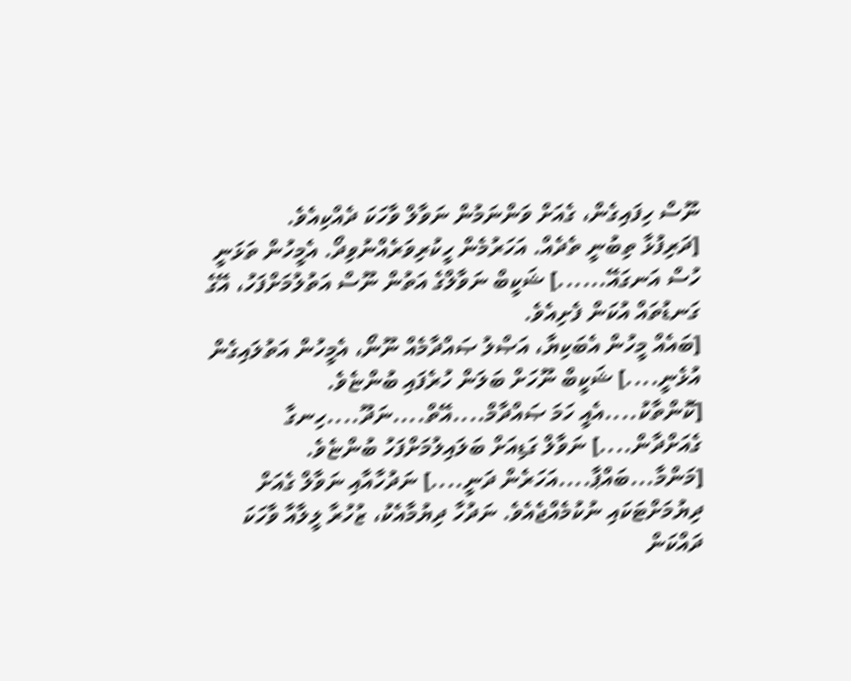ނޫސް ހިފައިގެން، ގެއަށް ވަންނަމުން ނަވާލް ވާހަކަ ދެއްކިއެވެ.
[ދަރިފުޅާ ތިބުނީ ތެދެއް. އަހަރުމެން ހީކުރިވަރެއްނުވިދޯ. އެމީހުން ތަޅަނީ ހުސް އަނގައޭ......] ޝަކީބް ނަވާލްގެ އަތުން ނޫސް އަތުލުމަށްފަހު، އޭގެ ގަނޑުތައް އުކަން ފެށިއެވެ.
[ބައެއް މީހުން އެބަކިޔާ، އަޞްލު ޞައްދާމެއް ނޫނޯ، އެމީހުން އަތުލައިގެން އުޅެނީ....] ޝަކީބް ނޫހަށް ބަލަން ހުރެފައި ބުންޏެވެ.
[ކޮންތާކު....އެއީ ހަމަ ޞައްދާމް....އޭތް....ނަދޫ....ހިނގާ ގެއަށްދާން....] ނަވާލް ގަޑިއަށް ބަލައިލުމަށްފަހު ބުންޏެވެ.
[މަންމާ...ބައްޕާ....އަހަރެން ދަނީ....] ނަދުހާއާއި ނަވާލް ގެއަށް ދިޔުމަށްޓަކައި ނުކުމެއްޖެއެވެ. ނަދުހާ ދިޔުމާއެކު، ޒުހުރާ ލީލާއާ ވާހަކަ ދައްކަން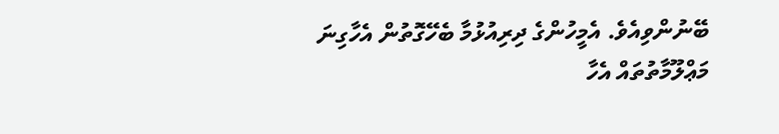ބޭނުންވިއެވެ. އެމީހުންގެ ދިރިއުޅުމާ ބެހޭގޮތުން އެހާގިނަ މަޢްލޫމާތުތައް އެހާ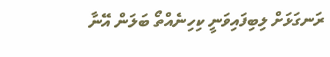ރަނގަޅަށް ލިބިފައިވަނީ ކިހިނެއްތޯ ބަލަން އޭނާ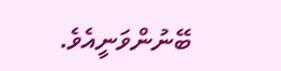ބޭނުންވަނީއެވެ.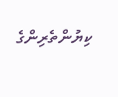ކިޔުންތެރިންގެ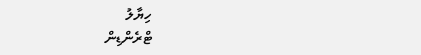ހިޔާލު
ޓްރެންޑިން